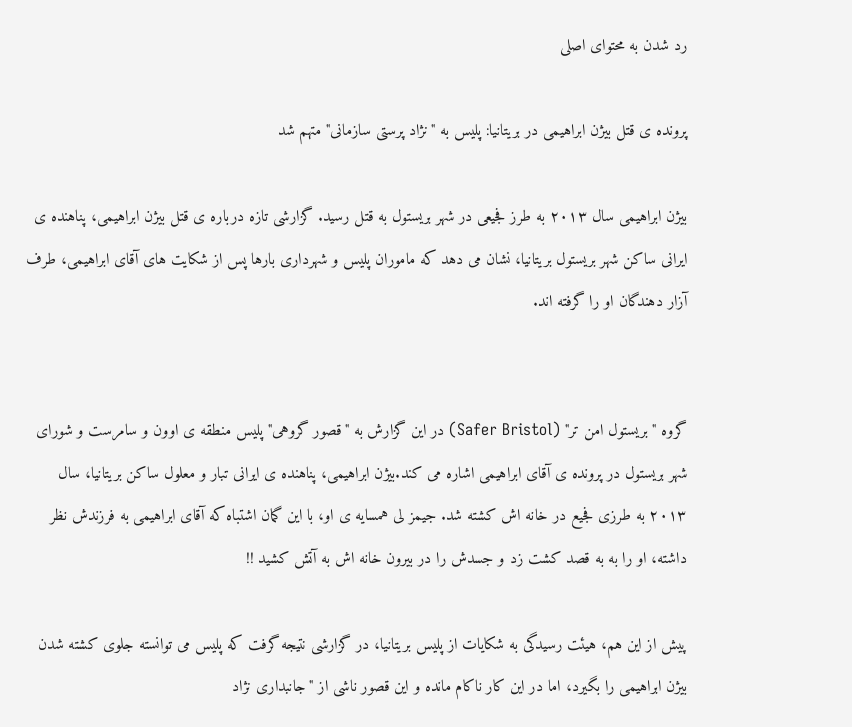رد شدن به محتوای اصلی

پرونده ی قتل بیژن ابراهیمی در بریتانیا: پلیس به "نژاد پرستی سازمانی" متهم شد

بیژن ابراهیمی سال ۲۰۱۳ به طرز فجیعی در شهر بریستول به قتل رسید. گزارشی تازه درباره ی قتل بیژن ابراهیمی، پناهنده ی ایرانی ساکن شهر بریستول بریتانیا، نشان می‌ دهد که ماموران پلیس و شهرداری بارها پس از شکایت‌ های آقای ابراهیمی، طرف آزار دهندگان او را گرفته‌ اند.


گروه "بریستول امن‌ تر" (Safer Bristol) در این گزارش به "قصور گروهی" پلیس منطقه ی اوون و سامرست و شورای شهر بریستول در پرونده ی آقای ابراهیمی اشاره می‌ کند.بیژن ابراهیمی، پناهنده ی ایرانی‌ تبار و معلول ساکن بریتانیا، سال ۲۰۱۳ به طرزی فجیع در خانه‌ اش کشته شد. جیمز لی همسایه ی او، با این گمان اشتباه که آقای ابراهیمی به فرزندش نظر داشته، او را به به قصد کشت زد و جسدش را در بیرون خانه‌ اش به آتش کشید !!

پیش از این هم، هیئت رسیدگی به شکایات از پلیس بریتانیا، در گزارشی نتیجه گرفت که پلیس می‌ توانسته جلوی کشته شدن بیژن ابراهیمی را بگیرد، اما در این کار ناکام مانده و این قصور ناشی از "جانبداری نژاد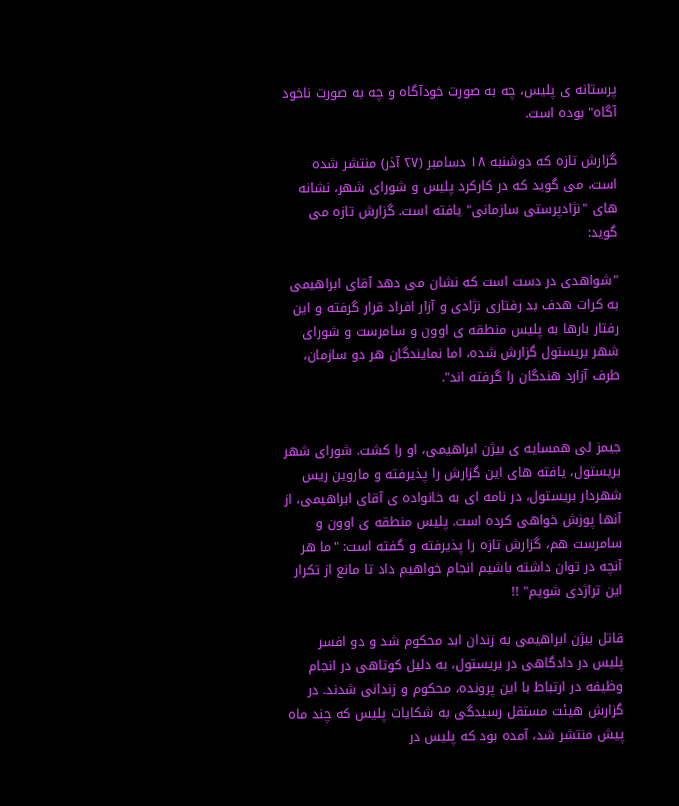پرستانه ی پلیس، چه به صورت خودآگاه و چه به صورت ناخود آگاه" بوده است.

گزارش تازه که دوشنبه ۱۸ دسامبر (۲۷ آذر) منتشر شده است، می‌ گوید که در کارکرد پلیس و شورای شهر، نشانه‌ های "نژادپرستی سازمانی" یافته است. گزارش تازه می‌‌ گوید:

"شواهدی در دست است که نشان می‌ دهد آقای ابراهیمی به کرات هدف بد رفتاری نژادی و آزار افراد قرار گرفته و این رفتار بارها به پلیس منطقه ی اوون و سامرست و شورای شهر بریستول گزارش شده، اما نمایندگان هر دو سازمان، طرف آزارد هندگان را گرفته‌ اند".


جیمز لی همسایه ی بیژن ابراهیمی، او را کشت. شورای شهر بریستول، یافته‌ های این گزارش را پذیرفته و ماروین ریس شهردار بریستول، در نامه‌ ای به خانواده ی آقای ابراهیمی، از آنها پوزش خواهی کرده است. پلیس منطقه ی اوون و سامرست هم، گزارش تازه را پذیرفته و گفته است: "ما هر آنچه در توان داشته باشیم انجام خواهیم داد تا مانع از تکرار این تراژدی شویم" !!

قاتل بیژن ابراهیمی به زندان ابد محکوم شد و دو افسر پلیس در دادگاهی در بریستول، به دلیل کوتاهی در انجام وظیفه در ارتباط با این پرونده، محکوم و زندانی شدند. در گزارش هیئت مستقل رسیدگی به شکایات پلیس که چند ماه پیش منتشر شد، آمده بود که پلیس در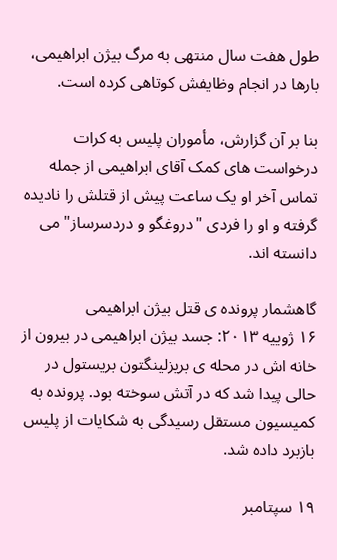طول هفت سال منتهی به مرگ بیژن ابراهیمی، بارها در انجام وظایفش کوتاهی کرده است.

بنا بر آن گزارش، مأموران پلیس به کرات درخواست‌ های کمک آقای ابراهیمی از جمله تماس آخر او یک ساعت پیش از قتلش را نادیده گرفته و او را فردی "دروغگو و دردسرساز" می‌ دانسته‌ اند.

گاهشمار پرونده ی قتل بیژن ابراهیمی
۱۶ ژوییه ۲۰۱۳: جسد بیژن ابراهیمی در بیرون از خانه‌ اش در محله ی بریزلینگتون بریستول در حالی پیدا شد که در آتش سوخته بود. پرونده به کمیسیون مستقل رسیدگی به شکایات از پلیس بازبرد داده شد.

۱۹ سپتامبر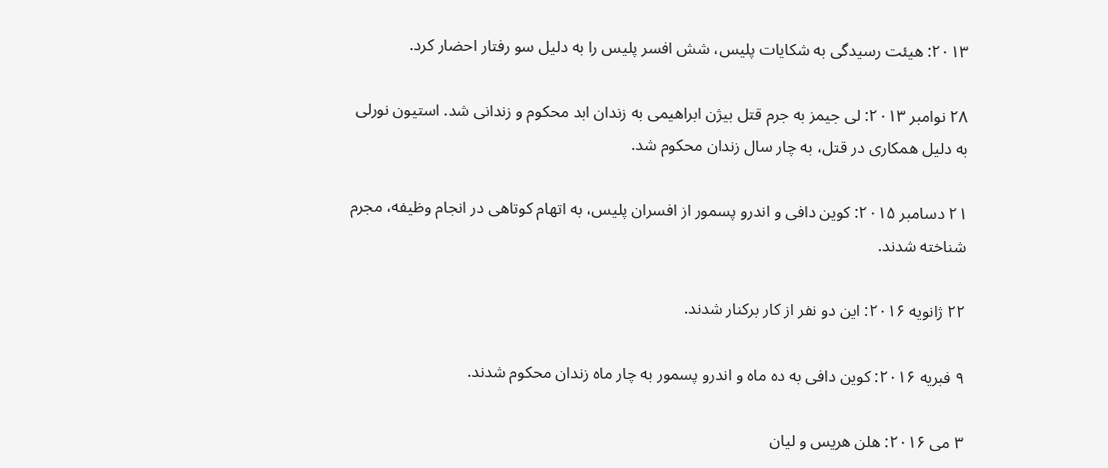۲۰۱۳: هیئت رسیدگی به شکایات پلیس، شش افسر پلیس را به دلیل سو رفتار احضار کرد.

۲۸ نوامبر ۲۰۱۳: لی جیمز به جرم قتل بیژن ابراهیمی به زندان ابد محکوم و زندانی شد. استیون نورلی به دلیل همکاری در قتل، به چار سال زندان محکوم شد.

۲۱ دسامبر ۲۰۱۵: کوین دافی و اندرو پسمور از افسران پلیس، به اتهام کوتاهی در انجام وظیفه، مجرم شناخته شدند.

۲۲ ژانویه ۲۰۱۶: این دو نفر از کار برکنار شدند.

۹ فبریه ۲۰۱۶: کوین دافی به ده ماه و اندرو پسمور به چار ماه زندان محکوم شدند.

۳ می ۲۰۱۶: هلن هریس و لیان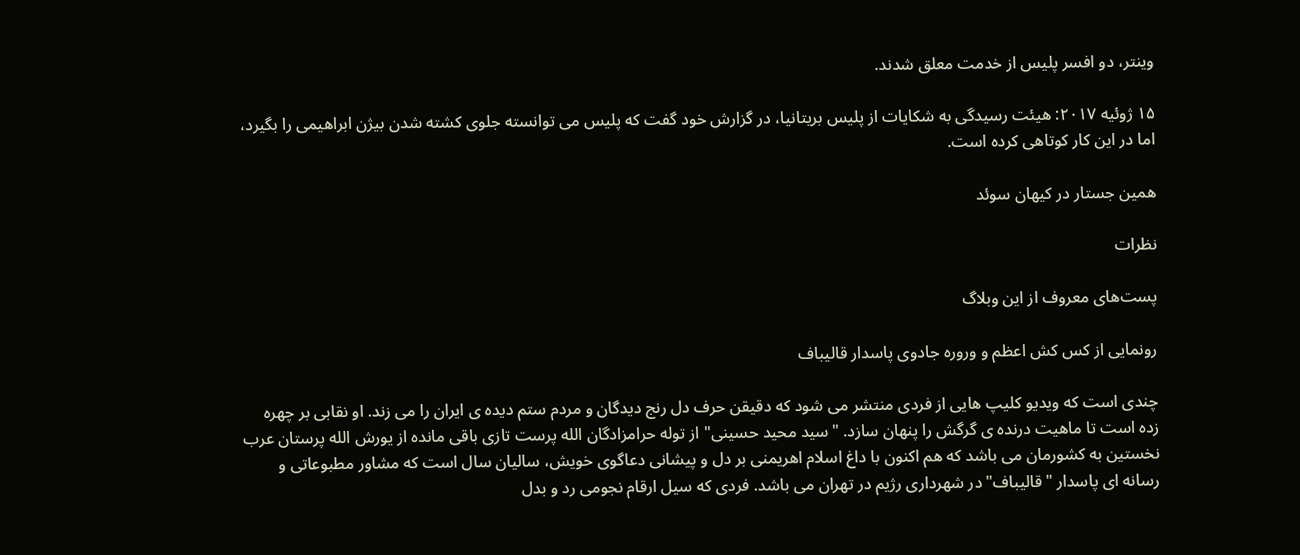وینتر، دو افسر پلیس از خدمت معلق شدند.

۱۵ ژوئیه ۲۰۱۷: هیئت رسیدگی به شکایات از پلیس بریتانیا، در گزارش خود گفت که پلیس می‌ توانسته جلوی کشته شدن بیژن ابراهیمی را بگیرد، اما در این کار کوتاهی کرده است.

همین جستار در کیهان سوئد

نظرات

پست‌های معروف از این وبلاگ

رونمایی از کس کش اعظم و وروره جادوی پاسدار قالیباف

چندی است که ویدیو کلیپ هایی از فردی منتشر می شود که دقیقن حرف دل رنج دیدگان و مردم ستم دیده ی ایران را می زند. او نقابی بر چهره زده است تا ماهیت درنده ی گرگش را پنهان سازد. "سید محید حسینی" از توله حرامزادگان الله پرست تازی باقی مانده از یورش الله پرستان عرب نخستین به کشورمان می باشد که هم اکنون با داغ اسلام اهریمنی بر دل و پیشانی دعاگوی خویش، سالیان سال است که مشاور مطبوعاتی و رسانه ای پاسدار "قالیباف" در شهرداری رژیم در تهران می باشد. فردی که سیل ارقام نجومی رد و بدل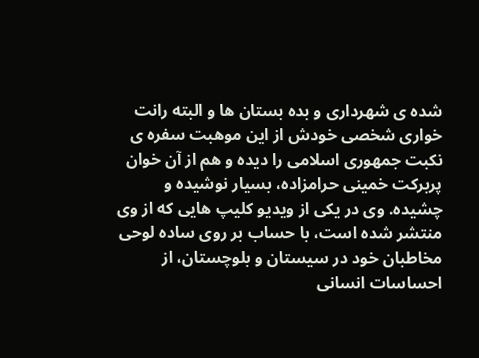شده ی شهرداری و بده بستان ها و البته رانت خواری شخصی خودش از این موهبت سفره ی نکبت جمهوری اسلامی را دیده و هم از آن خوان پربرکت خمینی حرامزاده، بسیار نوشیده و چشیده. وی در یکی از ویدیو کلیپ هایی که از وی منتشر شده است، با حساب بر روی ساده لوحی مخاطبان خود در سیستان و بلوچستان، از احساسات انسانی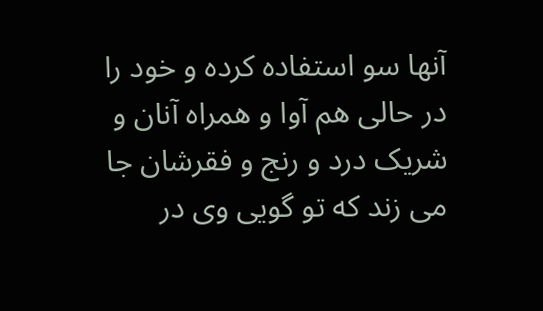آنها سو استفاده کرده و خود را در حالی هم آوا و همراه آنان و شریک درد و رنج و فقرشان جا می زند که تو گویی وی در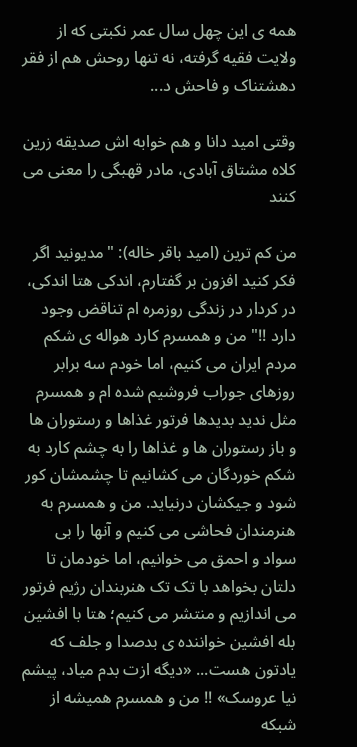همه ی این چهل سال عمر نکبتی که از ولایت فقیه گرفته، نه تنها روحش هم از فقر دهشتناک و فاحش د...

وقتی امید دانا و هم خوابه اش صدیقه زرین کلاه مشتاق آبادی، مادر قهبگی را معنی می کنند

من کم ترین (امید باقر خاله): "مدیونید اگر فکر کنید افزون بر گفتارم، اندکی هتا اندکی، در کردار در زندگی روزمره ام تناقض وجود دارد !!" من و همسرم کارد هواله ی شکم مردم ایران می کنیم، اما خودم سه برابر روزهای جوراب فروشیم شده ام و همسرم مثل ندید بدیدها فرتور غذاها و رستوران ها و باز رستوران ها و غذاها را به چشم کارد به شکم خوردگان می کشانیم تا چشمشان کور شود و جیکشان درنیاید. من و همسرم به هنرمندان فحاشی می کنیم و آنها را بی سواد و احمق می خوانیم، اما خودمان تا دلتان بخواهد با تک تک هنربندان رژیم فرتور می اندازیم و منتشر می کنیم؛ هتا با افشین بله افشین خواننده ی بدصدا و جلف که یادتون هست... «دیگه ازت بدم میاد، پیشم نیا عروسک» !! من و همسرم همیشه از شبکه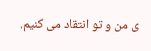ی من و تو انتقاد می کنیم.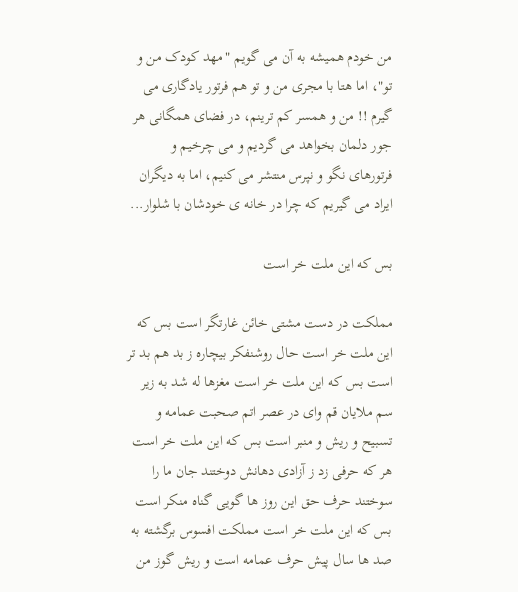من خودم همیشه به آن می گویم "مهد کودک من و تو"، اما هتا با مجری من و تو هم فرتور یادگاری می گیرم !! من و همسر کم ترینم، در فضای همگانی هر جور دلمان بخواهد می گردیم و می چرخیم و فرتورهای نگو و نپرس منتشر می کنیم، اما به دیگران ایراد می گیریم که چرا در خانه ی خودشان با شلوار...

بس که این ملت خر است

مملکت در دست مشتی خائن غارتگر است بس که این ملت خر است حال روشنفکر بیچاره ز بد هم بد تر است بس که این ملت خر است مغزها له شد به زیر سم ملایان قم وای در عصر اتم صحبت عمامه و تسبیح و ریش و منبر است بس که این ملت خر است هر که حرفی زد ز آزادی دهانش دوختند جان ما را سوختند حرف حق این روز ها گویی گناه منکر است بس که این ملت خر است مملکت افسوس برگشته به صد ها سال پیش حرف عمامه است و ریش گوز من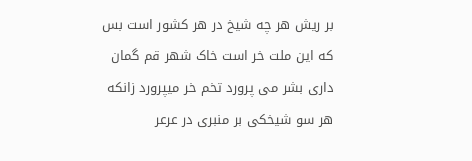بر ریش هر چه شیخ در هر کشور است بس که این ملت خر است خاک شهر قم گمان داری بشر می پرورد تخم خر میپرورد زانکه هر سو شیخکی بر منبری در عرعر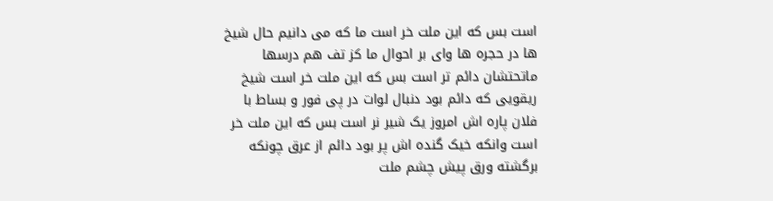است بس که این ملت خر است ما که می دانیم حال شیخ ها در حجره ها وای بر احوال ما کز تف هم درسها ماتحتشان دائم تر است بس که این ملت خر است شیخ ریقویی که دائم بود دنبال لوات در پی فور و بساط با فلان پاره اش امروز یک شیر نر است بس که این ملت خر است وانکه خیک گنده اش پر بود دائم از عرق چونکه برگشته ورق پیش چشم ملت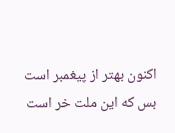اکنون بهتر از پیغمبر است بس که این ملت خر است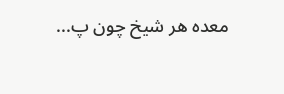معده هر شیخ چون پ...